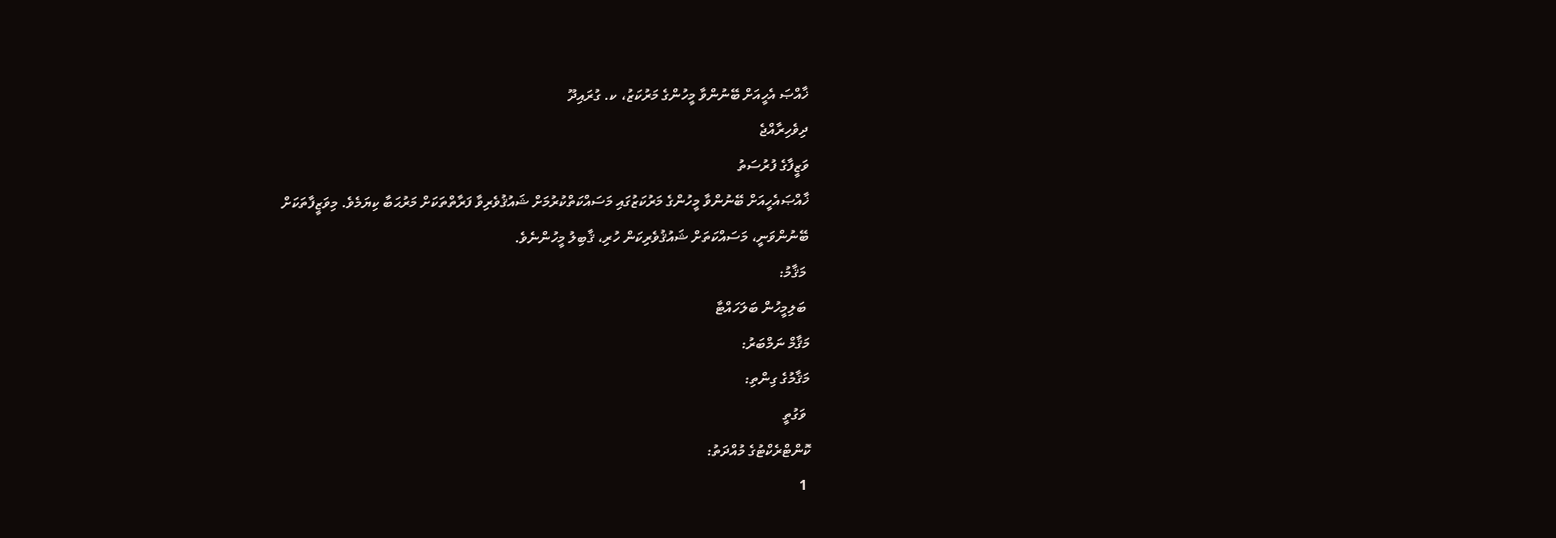ޚާއްޞަ އެހީއަށް ބޭނުންވާ މީހުންގެ މަރުކަޒު، ކ. ގުރައިދޫ
ދިވެހިރާއްޖެ
ވަޒީފާގެ ފުރުސަތު
ޚާއްޞައެހީއަށް ބޭނުންވާ މީހުންގެ މަރުކަޒުގައި މަސައްކަތްކުރުމަށް ޝައުޤުވެރިވާ ފަރާތްތަކަށް މަރުޙަބާ ކިޔަމެވެ. މިވަޒީފާތަކަށް
ބޭނުންވަނީ، މަސައްކަތަށް ޝައުޤުވެރިކަން ހުރި، ޤާބިލު މީހުންނެވެ.
 މަޤާމު:
 ބަލިމީހުން ބަލަހައްޓާ
މަޤާމް ނަމްބަރު:
މަޤާމުގެ ގިންތި:
 ވަގުތީ
ކޮންޓްރެކްޓުގެ މުއްދަތު:
 1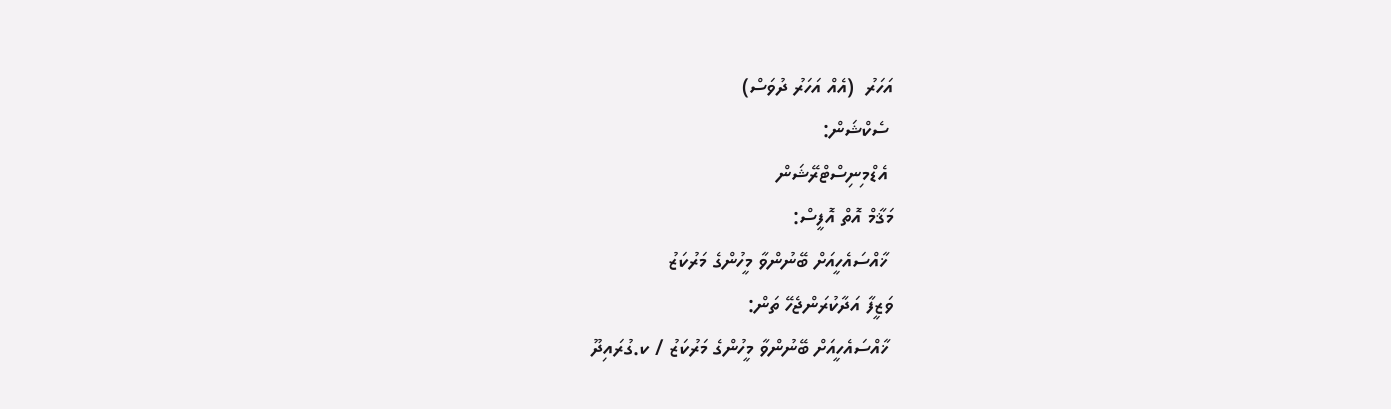އަހަރު  (އެއް އަހަރު ދުވަސް)
 ސެކްޝަން:
 އެޑްމިނިސްޓްރޭޝަން
މަޤާމް އޮތް އޮފީސް:
 ޚާއްސައެހީއަށް ބޭނުންވާ މީހުންގެ މަރުކަޒު
ވަޒީފާ އަދާކުރަންޖެހޭ ތަން:
 ޚާއްސައެހީއަށް ބޭނުންވާ މީހުންގެ މަރުކަޒު / ކ.ގުރައިދޫ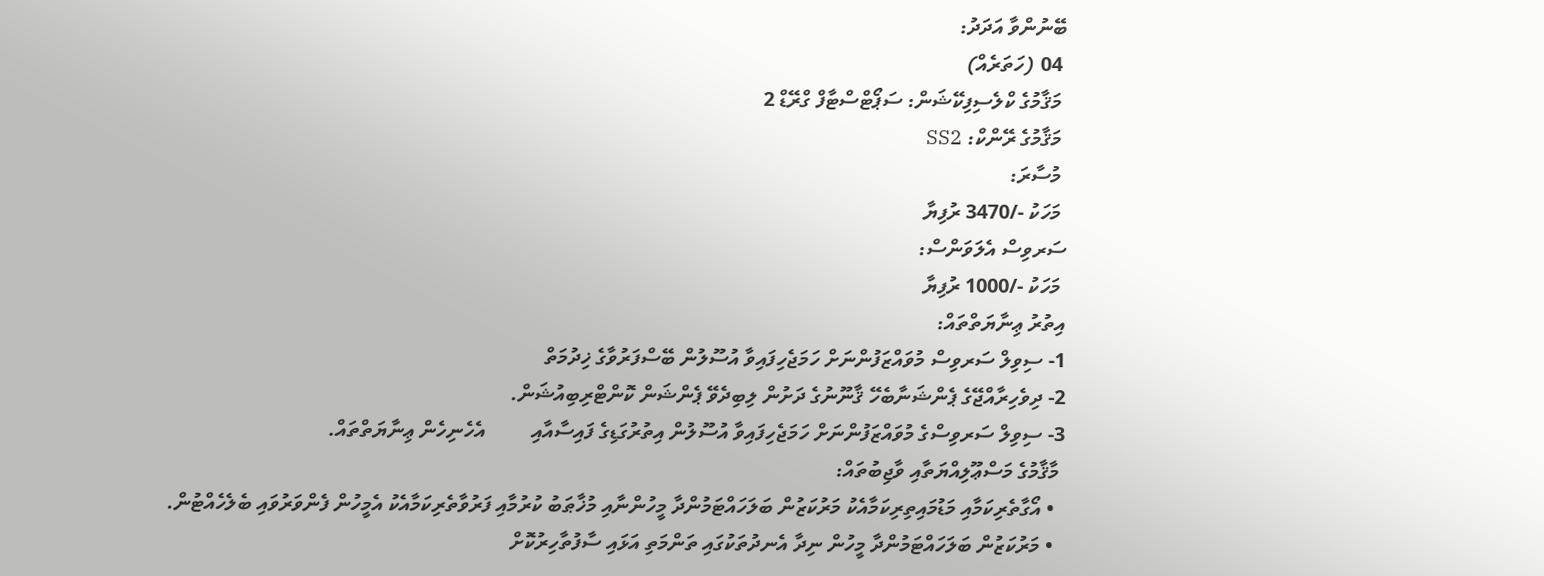ބޭނުންވާ އަދަދު:
 04 (ހަތަރެއް)
 މަޤާމުގެ ކްލެސިފިކޭޝަން: ސަޕޯޓްސްޓާފް ގްރޭޑް 2
 މަޤާމުގެ ރޭންކް: SS2
 މުސާރަ:
 މަހަކު -/3470 ރުފިޔާ
ސަރވިސް އެލަވަންސް:
 މަހަކު -/1000 ރުފިޔާ
އިތުރު ޢިނާޔަތްތައް:
1- ސިވިލް ސަރވިސް މުވައްޒަފުންނަށް ހަމަޖެހިފައިވާ އުސޫލުން ބޭސްފަރުވާގެ ޚިދުމަތް
2- ދިވެހިރާއްޖޭގެ ޕެންޝަނާބެހޭ ޤާނޫނުގެ ދަށުން ލިބިދެވޭ ޕެންޝަން ކޮންޓްރިބިއުޝަން.
3- ސިވިލް ސަރވިސްގެ މުވައްޒަފުންނަށް ހަމަޖެހިފައިވާ އުސޫލުން އިތުރުގަޑިގެ ފައިސާއާއި         އެހެނިހެން ޢިނާޔަތްތައް.
 މާޤާމުގެ މަސްޢޫލިއްޔަތާއި ވާޖިބުތައް:
  • އޯގާތެރިކަމާއި މަޑުމައިތިރިކަމާއެކު މަރުކަޒުން ބަލަހައްޓަމުންދާ މީހުންނާއި މުޚާޠަބު ކުރުމާއި ފަރުވާތެރިކަމާއެކު އެމީހުން ފެންވަރުވައި ބެލެހެއްޓުން.
  • މަރުކަޒުން ބަލަހައްޓަމުންދާ މީހުން ނިދާ އެނދުތަކުގައި ތަންމަތި އަޅައި ސާފުތާހިރުކޮށް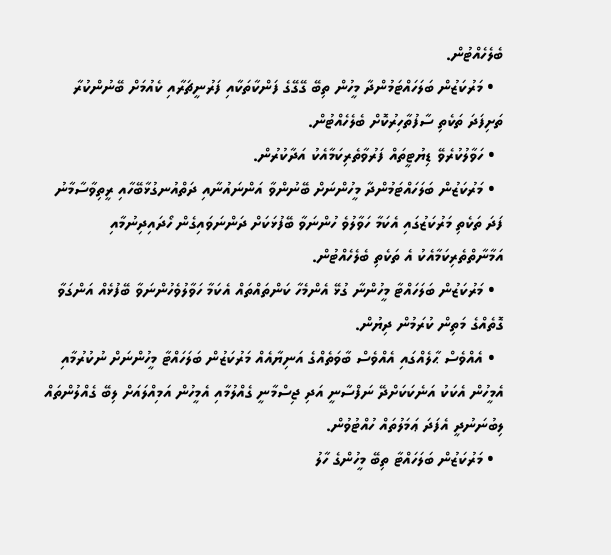ބެލެހެއްޓުން.
  • މަރުކަޒުން ބަލަހައްޓަމުންދާ މީހުން ތިބޭ ގޭގޭގެ ފަންކާތަކާއި ފަރުނީޗަރާއި ކެއުމަށް ބޭނުންކުރާ ތަށިފަދަ ތަކެތި ސާފުތާހިރުކޮށް ބެލެހެއްޓުން.
  • ހަވާލުކުރެވޭ ޑިޔުޓީތައް ފަރުވާތެރިކަމާއެކު އަދާކުރުން.
  • މަރުކަޒުން ބަލަހައްޓަމުންދާ މީހުންނަށް ބޭނުންވާ އަންނައުނާއި ދަތްއުނގުޅާބޭހާއި ރީތިވާސާމާނު ފަދަ ތަކެތި މަރުކަޒުގައި އެކަމާ ހަވާލުވެ ހުންނަވާ ބޭފުޅަކަށް ދަންނަވައިގެން ހޯދައިދިނުމާއި އަމާނާތްތެރިކަމާއެކު އެ ތަކެތި ބެލެހެއްޓުން.
  • މަރުކަޒުން ބަލަހައްޓާ މީހުންނާ ގުޅޭ އެންމެހާ ކަންތައްތައް އެކަމާ ހަވާލުވެހުންނަވާ ބޭފުޅެއް އަންގަވާ ގޮތެއްގެ މަތިން ކުރަމުން ދިޔުން.
  • އެއްވެސް ޙާލެއްގައި އެއްވެސް ބާވަތެއްގެ އަނިޔާއެއް މަރުކަޒުން ބަލަހައްޓާ މީހުންނަށް ނުކުރުމާއި އެމީހުން އެކަކު އަނެކަކަށްދޭ ނަފްސާނީ އަދި ޖިސްމާނީ ގެއްލުމާއި އެމީހުން އަމިއްލައަށް ލިބޭ ގެއްލުންތައް ލިބުނަނުދީ އެފަދަ ޢަމަލުތައް ހުއްޓުވުން.
  • މަރުކަޒުން ބަލަހައްޓާ ތިބޭ މީހުންގެ ހާލު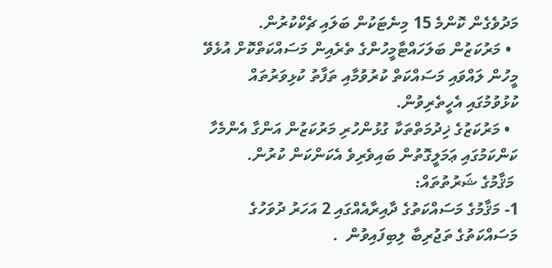މަދުވެގެން ކޮންމެ 15 މިނެޓަކުން ބަލައި ޗެކްކުރުން.
  • މަރުކަޒުން ބަލަހައްޓާމީހުންގެ ތެރެއިން މަސައްކަތްކޮށް އުޅެވޭ މީހުން ލައްވައި މަސައްކަތް ކުރުވުމާއި ތަފާތު ކުޅިވަރުތައް ކުޅުވުމުގައި އެހީތެރިވުން.
  • މަރުކަޒުގެ ޚިދުމަތްތަކާ ގުޅުންހުރި މަރުކަޒުން އަންގާ އެންމެހާ ކަންކަމުގައި ޢަމަލީގޮތުން ބައިވެރިވެ އެކަންކަން ކުރުން.
 މަޤާމުގެ ޝަރުތުތައް:
1- މަޤާމުގެ މަސައްކަތުގެ ދާއިރާއެއްގައި 2 އަހަރު ދުވަހުގެ މަސައްކަތުގެ ތަޖުރިބާ ލިބިފައިވުން  .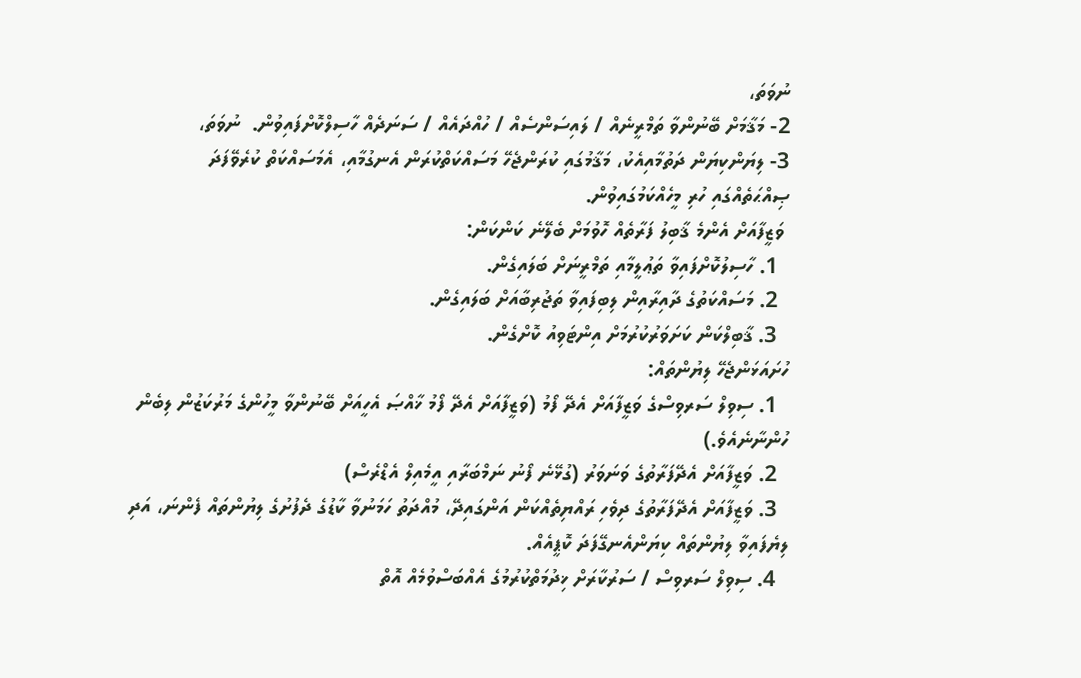ނުވަތަ،
2- މަޤާމަށް ބޭނުންވާ ތަމްރީނެއް / ލައިސަންސެއް / ހުއްދައެއް / ސަނަދެއް ހާސިލްކޮށްފައިވުން.  ނުވަތަ،
3- ލިޔަންކިޔަން ދަތުމާއިއެކު، މަޤާމުގައި ކުރަންޖެހޭ މަސައްކަތްކުރަން އެނގުމާއި، އެމަސައްކަތް ކުރެވޭފަދަ ޞިއްޙަތެއްގައި ހުރި މީހެއްކަމުގައިވުން.
 ވަޒީފާއަށް އެންމެ ޤާބިލު ފަރާތެއް ހޮވުމަށް ބެލޭނެ ކަންކަން:
  1. ހާސިލުކޮށްފައިވާ ތަޢުލީމާއި ތަމްރީނަށް ބަލައިގެން.
  2. މަސައްކަތުގެ ދާއިރާއިން ލިބިފައިވާ ތަޖުރިބާއަށް ބަލައިގެން.
  3. ޤާބިލްކަން ކަށަވަރުކުރުމަށް އިންޓަވިއު ކޮށްގެން.
ހުށައަޅަންޖެހޭ ލިޔުންތައް:
  1. ސިވިލް ސަރވިސްގެ ވަޒީފާއަށް އެދޭ ފޯމު (ވަޒީފާއަށް އެދޭ ފޯމު ޚާއްޞަ އެހީއަށް ބޭނުންވާ މީހުންގެ މަރުކަޒުން ލިބެން ހުންނާނެއެވެ.)
  2. ވަޒީފާއަށް އެދޭފަރާތުގެ ވަނަވަރު (ގުޅޭނެ ފޯނު ނަމްބަރާއި އީމެއިލް އެޑްރެސް)
  3. ވަޒީފާއަށް އެދޭފަރާތުގެ ދިވެހި ރައްޔިތެއްކަން އަންގައިދޭ، މުއްދަތު ހަމަނުވާ ކާޑުގެ ދެފުށުގެ ލިޔުންތައް ފެންނަ، އަދި ލިޔެފައިވާ ލިޔުންތައް ކިޔަންއެނގޭފަދަ ކޮޕީއެއް.
  4. ސިވިލް ސަރވިސް / ސަރުކާރަށް ޚިދުމަތްކުރުމުގެ އެއްބަސްވުމެއް އޮތް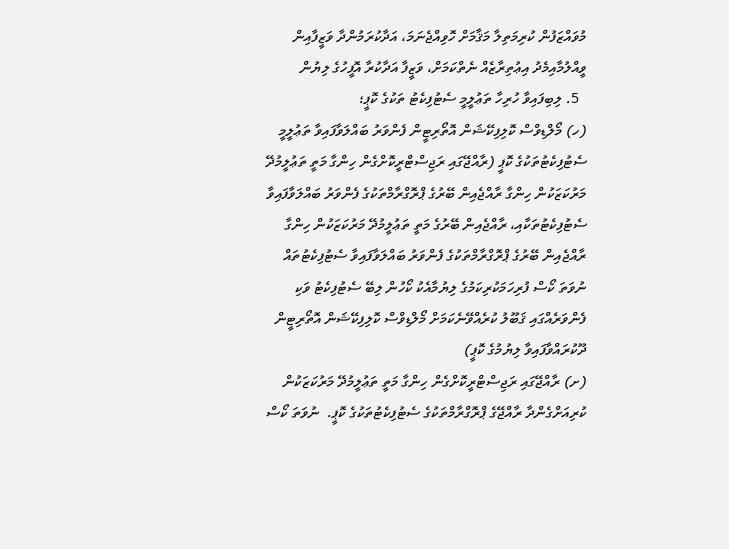މުވައްޒަފުން ކުރިމަތިލާ މަޤާމަށް ހޮވިއްޖެނަމަ، އަދާކުރަމުންދާ ވަޒީފާއިން ވީއްލުމާއިމެދު އިޢުތިރާޒެއް ނެތްކަމަށް، ވަޒީފާ އަދާކުރާ އޮފީހުގެ ލިޔުން
  5. ލިބިފައިވާ ހުރިހާ ތަޢުލީމީ ސެޓުފިކެޓު ތަކުގެ ކޮޕީ؛
(ހ) މޯލްޑިވްސް ކޮލިފިކޭޝަން އޮތޯރިޓީން ފެންވަރު ބައްލަވާފައިވާ ތަޢުލީމީ ސެޓުފިކެޓުތަކުގެ ކޮޕީ (ރާއްޖޭގައި ރަޖިސްޓްރީކޮށްގެން ހިންގާ މަތީ ތަޢުލީމުދޭ މަރުކަޒަކުން ހިންގާ ރާއްޖެއިން ބޭރުގެ ޕްރޮގްރާމްތަކުގެ ފެންވަރު ބައްލަވާފައިވާ ސެޓުފިކެޓުތަކާއި، ރާއްޖެއިން ބޭރުގެ މަތީ ތަޢުލީމުދޭ މަރުކަޒަކުން ހިންގާ ރާއްޖެއިން ބޭރުގެ ޕްރޮގްރާމްތަކުގެ ފެންވަރު ބައްލަވާފައިވާ ސެޓުފިކެޓުތައް ނުވަތަ ކޯސް ފުރިހަމަކުރިކަމުގެ ލިޔުމާއެކު ކޯހުން ލިބޭ ސެޓުފިކެޓު ވަކި ފެންވަރެއްގައި ޤަބޫލު ކުރެއްވޭނެކަމަށް މޯލްޑިވްސް ކޮލިފިކޭޝަން އޮތޯރިޓީން ދޫކުރައްވާފައިވާ ލިޔުމުގެ ކޮޕީ)
(ށ) ރާއްޖޭގައި ރަޖިސްޓްރީކޮށްގެން ހިންގާ މަތީ ތަޢުލީމުދޭ މަރުކަޒަކުން ކުރިއަށްގެންދާ ރާއްޖޭގެ ޕްރޮގްރާމްތަކުގެ ސެޓުފިކެޓުތަކުގެ ކޮޕީ.  ނުވަތަ ކޯސް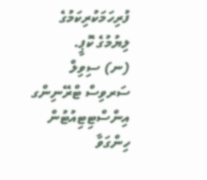ފުރިހަމަކުރިކަމުގެ ލިޔުމުގެ ކޮޕީ.
(ނ) ސިވިލް ސަރވިސް ޓްރޭނިންގ އިންސްޓިޓިއުޓުން ހިންގަވާ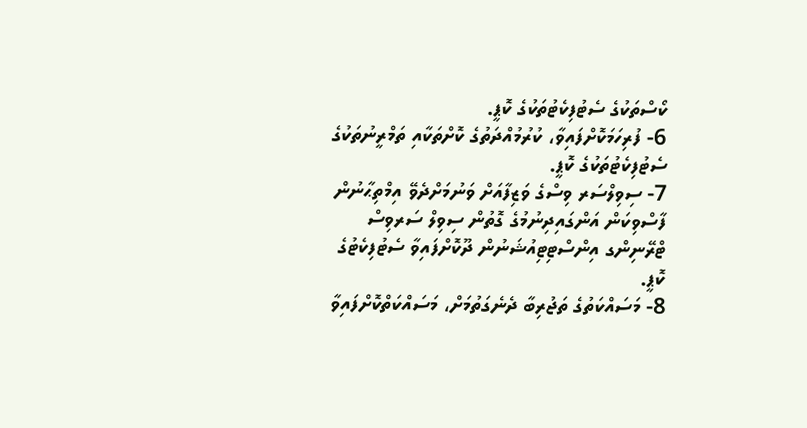ކޯސްތަކުގެ ސެޓުފިކެޓުތަކުގެ ކޮޕީ.
6- ފުރިހަމަކޮށްފައިވާ، ކުރުމުއްދަތުގެ ކޮށްތަކާއި ތަމްރީނުތަކުގެ ސެޓުފިކެޓުތަކުގެ ކޮޕީ.
7- ސިވިލްސަރ ވިސްގެ ވަޒިފާއަށް ވަނުމަށްދެވޭ އިމްތިޙާނުން ފާސްވިކަން އަންގައިދިނުމުގެ ގޮތުން ސިވިލް ސަރވިސް ޓްރޭނިންގ އިންސްޓިޓިއުޝަނުން ދޫކޮށްފައިވާ ސެޓުފިކެޓުގެ ކޮޕީ.
8- މަސައްކަތުގެ ތަޖުރިބާ ދެނެގަތުމަށް، މަސައްކަތްކޮށްފައިވާ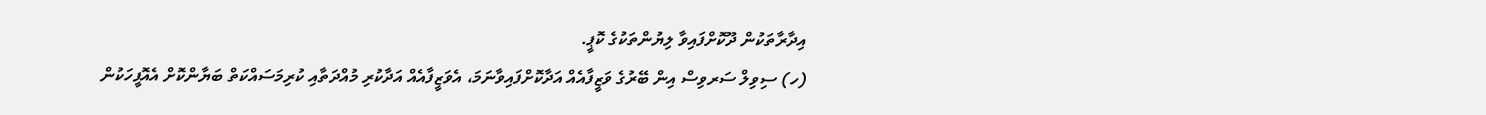އިދާރާތަކުން ދޫކޮށްފައިވާ ލިޔުންތަކުގެ ކޮޕީ.
(ހ) ސިވިލް ސަރވިސް އިން ބޭރުގެ ވަޒީފާއެއް އަދާކޮށްފައިވާނަމަ، އެވަޒީފާއެއް އަދާކުރި މުއްދަތާއި ކުރިމަސައްކަތް ބަޔާންކޮށް އެއޮފީހަކުން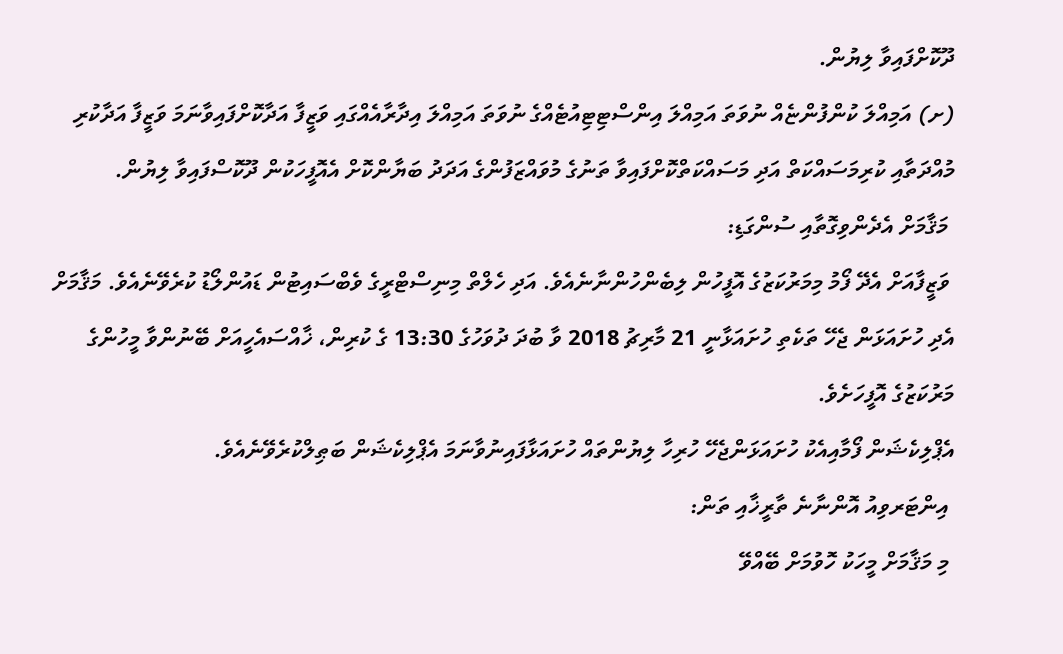ދޫކޮށްފައިވާ ލިޔުން.
(ށ) އަމިއްލަ ކުންފުންޏެއް ނުވަތަ އަމިއްލަ އިންސްޓިޓިއުޓެއްގެ ނުވަތަ އަމިއްލަ އިދާރާއެއްގައި ވަޒީފާ އަދާކޮށްފައިވާނަމަ ވަޒީފާ އަދާކުރި މުއްދަތާއި ކުރިމަސައްކަތް އަދި މަސައްކަތްކޮށްފައިވާ ތަނުގެ މުވައްޒަފުންގެ އަދަދު ބަޔާންކޮށް އެއޮފީހަކުން ދޫކޮސްފައިވާ ލިޔުން.
 މަޤާމަށް އެދެންވިގޮތާއި ސުންގަޑި:
 ވަޒީފާއަށް އެދޭ ފޯމު މިމަރުކަޒުގެ އޮފީހުން ލިބެންހުންނާނެއެވެ. އަދި ހެލްތް މިނިސްޓްރީގެ ވެބްސައިޓުން ޑައުންލޯޑު ކުރެވޭނެއެވެ. މަޤާމަށް އެދި ހުށައަޅަން ޖެހޭ ތަކެތި ހުށައަޅާނީ 21 މާރިޗު 2018 ވާ ބުދަ ދުވަހުގެ 13:30 ގެ ކުރިން، ޚާއްސައެހީއަށް ބޭނުންވާ މީހުންގެ މަރުކަޒުގެ އޮފީހަށެވެ.
އެޕްލިކެޝަން ފޯމާއިއެކު ހުށައަޅަންޖެހޭ ހުރިހާ ލިޔުންތައް ހުށައަޅާފައިނުވާނަމަ އެޕްލިކެޝަން ބަޠިލްކުރެވޭނެއެވެ.
 އިންޓަރވިއު އޮންނާނެ ތާރީޚާއި ތަން:
 މި މަޤާމަށް މީހަކު ހޮވުމަށް ބޭއްވޭ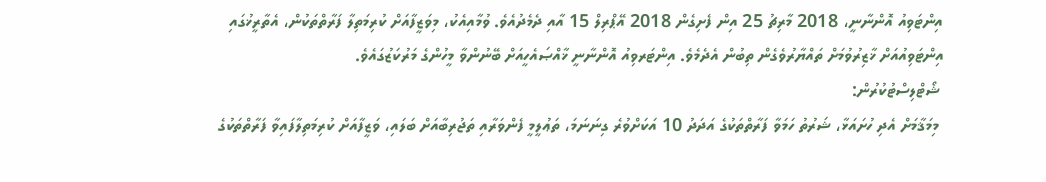އިންޓަވިއު އޮންނާނީ، 2018 މާރިޗު 25 އިން ފެށިގެން 2018 އޭޕްރިލް 15 އާއި ދެމެދުއެވެ. ވުމާއިއެކު، މިވަޒީފާއަށް ކުރިމަތިލާ ފަރާތްތަކުން، އެތާރީޚުގައި އިންޓަވިއުއަށް ޚާޒިރުވުމަށް ތައްޔާރުވެގެން ތިބުން އެދެމެވެ. އިންޓަރވިއު އޮންނާނީ ޚާއްޞައެހީއަށް ބޭނުންވާ މީހުންގެ މަރުކަޒުގައެވެ.
 ޝޯޓްލިސްޓުކުރުން:
 މިމަޤާމަށް އެދި ހުށައަޅާ، ޝަރުތު ހަމަވާ ފަރާތްތަކުގެ އަދަދު 10 އަކަށްވުރެ ގިނަނަމަ، ތަޢުލީމީ ފެންވަރާއި ތަޖުރިބާއަށް ބަލައި، ވަޒީފާއަށް ކުރިމަތިލާފައިވާ ފަރާތްތަކުގެ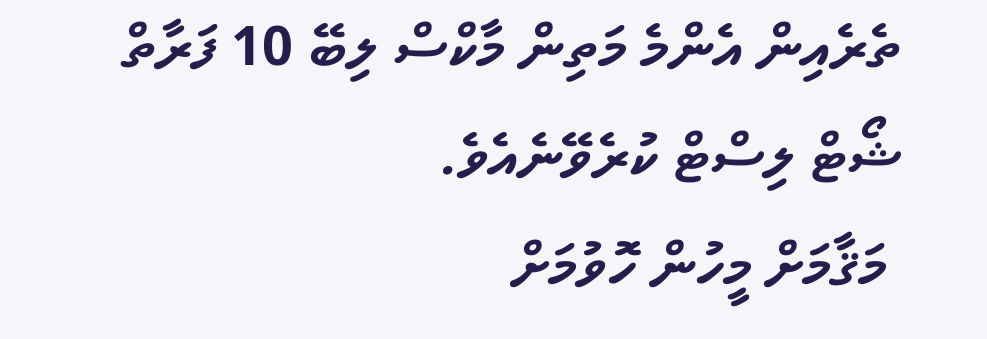ތެރެއިން އެންމެ މަތިން މާކްސް ލިބޭ 10 ފަރާތް ޝޯޓް ލިސްޓް ކުރެވޭނެއެވެ.
 މަޤާމަށް މީހުން ހޮވުމަށް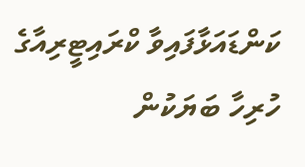ކަންޑައަޅާފައިވާ ކްރައިޓީރިއާގެ ހުރިހާ ބަޔަކުން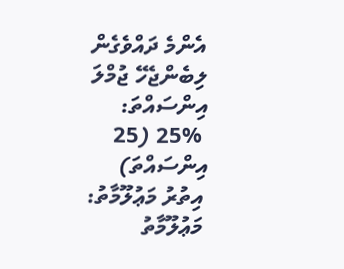އެންމެ ދައްވެގެން ލިބެންޖެހޭ ޖުމްލަ އިންސައްތަ:
 25% (25 އިންސައްތަ)
 އިތުރު މަޢުލޫމާތު:
 މަޢުލޫމާތު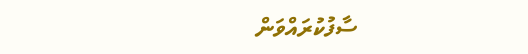ސާފުކުރައްވަން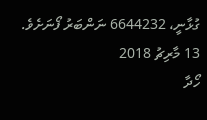ގުޅާނީ، 6644232 ނަންބަރު ފޯނަށެވެ.
13 މާރިޗު 2018
ހޯދާ